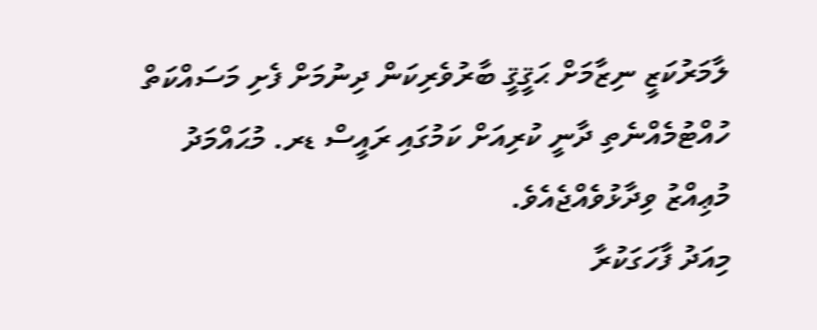ލާމަރުކަޒީ ނިޒާމަށް ޙަޤީޤީ ބާރުވެރިކަން ދިނުމަށް ފެށި މަސައްކަތް ހުއްޓުމެއްނެތި ދާނީ ކުރިއަށް ކަމުގައި ރައީސް ޑރ. މުޙައްމަދު މުޢިއްޒު ވިދާޅުވެއްޖެއެވެ.
މިއަދު ފާހަގަކުރާ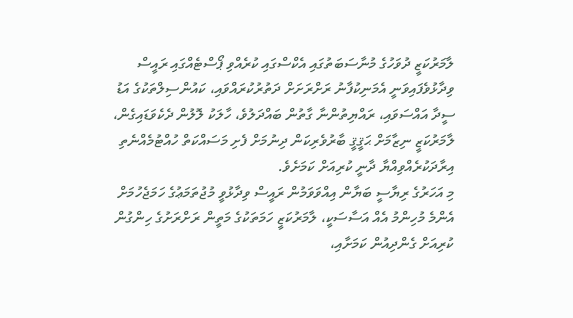ލާމަރުކަޒީ ދުވަހުގެ މުނާސަބަތުގައި އެކްސްގައި ކުރެއްވި ޕޯސްޓެއްގައި ރައީސް ވިދާޅުވެފައިވަނީ އެމަނިކުފާނު ރަށްރަށަށް ދަތުރުކުރައްވައި، ކައުންސިލްތަކުގެ އަޑު ސީދާ އައްސަވައި، ރައްޔިތުންނާ ގާތުން ބައްދަލުވެ، ހާލަކު ލޮލުން ދެކެވަޑައިގެން، ލާމަރުކަޒީ ނިޒާމަށް ޙަޤީޤީ ބާރުވެރިކަން ދިނުމަށް ފެށި މަސައްކަތް ހުއްޓުމެއްނެތި އިރާދަކުރެއްވިއްޔާ ދާނީ ކުރިއަށް ކަމަށެވެ.
މި އަހަރުގެ ރިޔާސީ ބަޔާން އިއްވަވަމުން ރައީސް ވިދާޅުވީ މުޖުތަމަޢުގެ ހަމަޖެހުމަށް އެންމެ މުހިންމު އެއް އަސާސަކީ، ލާމަރުކަޒީ ހަމަތަކުގެ މަތީން ރަށްރަށުގެ ހިންގުން ކުރިއަށް ގެންދިއުން ކަމަށާއި،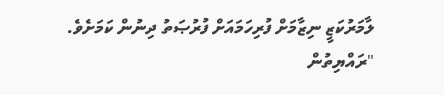ލާމަރުކަޒީ ނިޒާމަށް ފުރިހަމައަށް ފުރުޞަތު ދިނުން ކަމަށެވެ.
"ރައްޔިތުން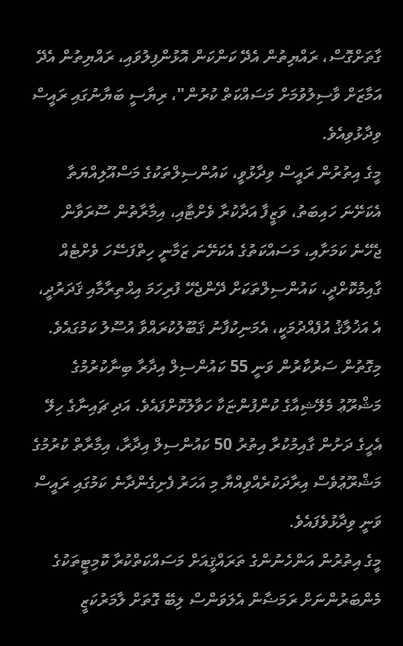ގާތަށްގޮސް، ރައްޔިތުން އެދޭ ކަންކަން އޮޅުންފިލުވައި، ރައްޔިތުން އެދޭ އަމާޒަށް ވާސިލުވުމަށް މަސައްކަތް ކުރުން"، ރިޔާސީ ބަޔާނުގައި ރައީސް ވިދާޅުވިއެވެ.
މީގެ އިތުރުން ރައީސް ވިދާޅުވީ، ކައުންސިލްތަކުގެ މަސްއޫލިއްޔަތާ އެކަށޭނަ ހައިބަތު، ވަޒީފާ އަދާކުރާ ވެށްޓާއި، އިމާރާތުން ސޫރަވާން ޖެހޭނެ ކަމަށާއި، މަސައްކަތުގެ އެކަށޭނަ ޒަމާނީ ހިތްފަސޭހަ ވެށްޓެއް ގާއިމުކޮށްދީ، ކައުންސިލްތަކަށް ދޭންޖެހޭ ފުރިހަމަ އިޙްތިރާމާއި ޤަދަރުދީ، އެ އަޚުލާޤު އުފެއްދުމަކީ، އެމަނިކުފާނު ޤަބޫލުކުރައްވާ އުސޫލު ކަމުގައެވެ. މިގޮތުން ސަރުކާރުން ވަނީ 55 ކައުންސިލް އިދާރާ ބިނާކުރުމުގެ މަޝްރޫޢު މެލޭޝިއާގެ ކުންފުންޏަކާ ހަވާލުކޮށްފައެވެ. އަދި ޗައިނާގެ ހިލޭ އެހީގެ ދަށުން ގާއިމުކުރާ އިތުރު 50 ކައުންސިލް އިދާރާ، އިމާރާތް ކުރުމުގެ މަޝްރޫޢުވެސް އިރާދަކުރެއްވިއްޔާ މި އަހަރު ފެށިގެންދާނެ ކަމުގައި ރައީސް ވަނީ ވިދާޅުވެފައެވެ.
މީގެ އިތުރުން އަންހެނުންގެ ތަރައްޤީއަށް މަސައްކަތްކުރާ ކޮމިޓީތަކުގެ މެންބަރުންނަށް ރަމަޟާން އެލަވަންސް ލިބޭ ގޮތަށް ލާމަރުކަޒީ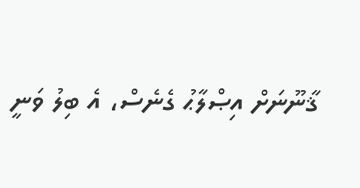ޤާނޫނަށް އިޞްލާޙު ގެނެސް، އެ ބިލު ވަނީ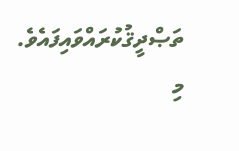ތަޞްދީޤުކުރައްވައިފައެވެ.
މި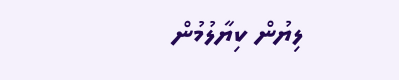ލިޔުން ކިޔާލުމުން